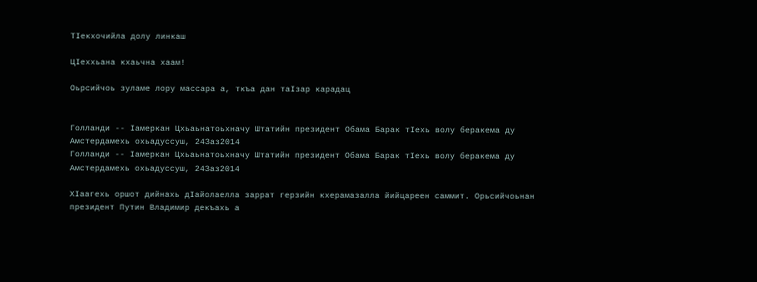ТIекхочийла долу линкаш

ЦIеххьана кхаьчна хаам!

Оьрсийчоь зуламе лору массара а, ткъа дан таIзар карадац


Голланди -- Iамеркан Цхьаьнатоьхначу Штатийн президент Обама Барак тIехь волу беракема ду Амстердамехь охьадуссуш, 24Заз2014
Голланди -- Iамеркан Цхьаьнатоьхначу Штатийн президент Обама Барак тIехь волу беракема ду Амстердамехь охьадуссуш, 24Заз2014

ХIаагехь оршот дийнахь дIайолаелла заррат герзийн кхерамазалла йийцареен саммит. Орьсийчоьнан президент Путин Владимир декъахь а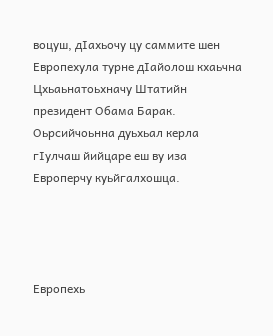воцуш, дIахьочу цу саммите шен Европехула турне дIайолош кхаьчна Цхьаьнатоьхначу Штатийн президент Обама Барак. Оьрсийчоьнна дуьхьал керла гIулчаш йийцаре еш ву иза Европерчу куьйгалхошца.




Европехь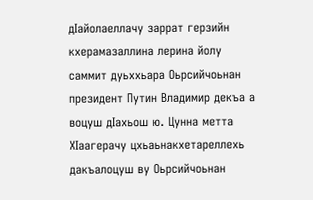дIайолаеллачу заррат герзийн кхерамазаллина лерина йолу саммит дуьххьара Оьрсийчоьнан президент Путин Владимир декъа а воцуш дIахьош ю. Цунна метта ХIаагерачу цхьаьнакхетареллехь дакъалоцуш ву Оьрсийчоьнан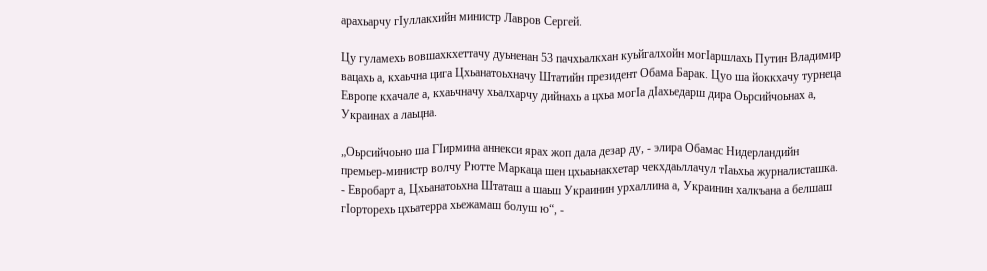арахьарчу гIуллакхийн министр Лавров Сергей.

Цу гуламехь вовшахкхеттачу дуьненан 53 пачхьалкхан куьйгалхойн могIаршлахь Путин Владимир вацахь а, кхаьчна цига Цхьанатоьхначу Штатийн президент Обама Барак. Цуо ша йоккхачу турнеца Европе кхачале а, кхаьчначу хьалхарчу дийнахь а цхьа могIа дIахьедарш дира Оьрсийчоьнах а, Украинах а лаьцна.

„Оьрсийчоьно ша ГIирмина аннекси ярах жоп дала дезар ду, - элира Обамас Нидерландийн премьер-министр волчу Рютте Маркаца шен цхьаьнакхетар чекхдаьллачул тIаьхьа журналисташка. - Евробарт а, Цхьанатоьхна Штаташ а шаьш Украинин урхаллина а, Украинин халкъана а белшаш гIорторехь цхьатерра хьежамаш болуш ю“, -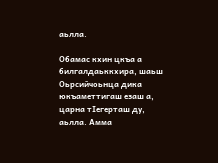аьлла.

Обамас кхин цкъа а билгалдаьккхира, шаьш Оьрсийчоьнца дика юкъаметтигаш езаш а, царна тIегерташ ду, аьлла. Амма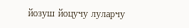йозуш йоцучу луларчу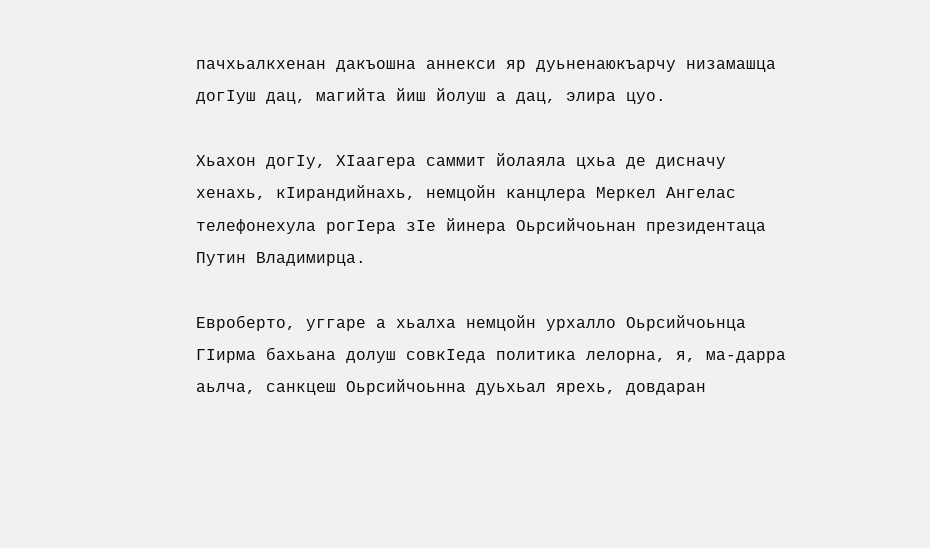пачхьалкхенан дакъошна аннекси яр дуьненаюкъарчу низамашца догIуш дац, магийта йиш йолуш а дац, элира цуо.

Хьахон догIу, ХIаагера саммит йолаяла цхьа де дисначу хенахь, кIирандийнахь, немцойн канцлера Меркел Ангелас телефонехула рогIера зIе йинера Оьрсийчоьнан президентаца Путин Владимирца.

Евроберто, уггаре а хьалха немцойн урхалло Оьрсийчоьнца ГIирма бахьана долуш совкIеда политика лелорна, я, ма-дарра аьлча, санкцеш Оьрсийчоьнна дуьхьал ярехь, довдаран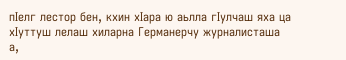пIелг лестор бен, кхин хIара ю аьлла гIулчаш яха ца хIуттуш лелаш хиларна Германерчу журналисташа а,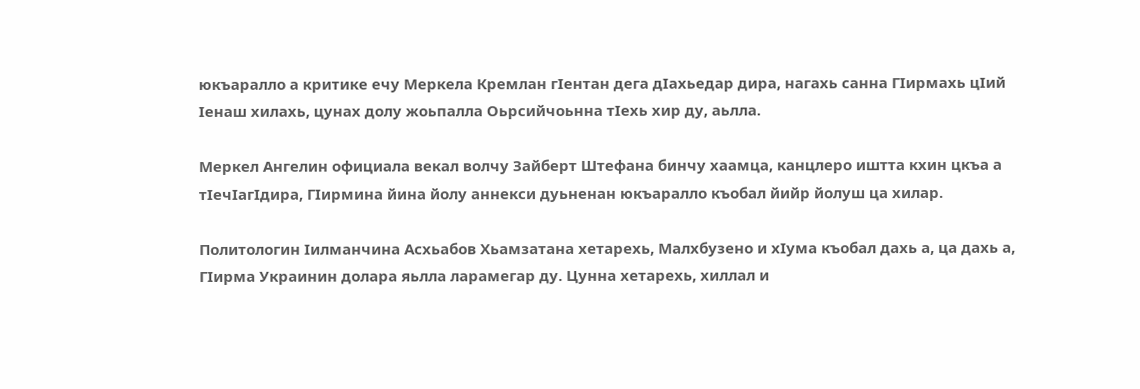юкъаралло а критике ечу Меркела Кремлан гIентан дега дIахьедар дира, нагахь санна ГIирмахь цIий Iенаш хилахь, цунах долу жоьпалла Оьрсийчоьнна тIехь хир ду, аьлла.

Меркел Ангелин официала векал волчу Зайберт Штефана бинчу хаамца, канцлеро иштта кхин цкъа а тIечIагIдира, ГIирмина йина йолу аннекси дуьненан юкъаралло къобал йийр йолуш ца хилар.

Политологин Iилманчина Асхьабов Хьамзатана хетарехь, Малхбузено и хIума къобал дахь а, ца дахь а, ГIирма Украинин долара яьлла ларамегар ду. Цунна хетарехь, хиллал и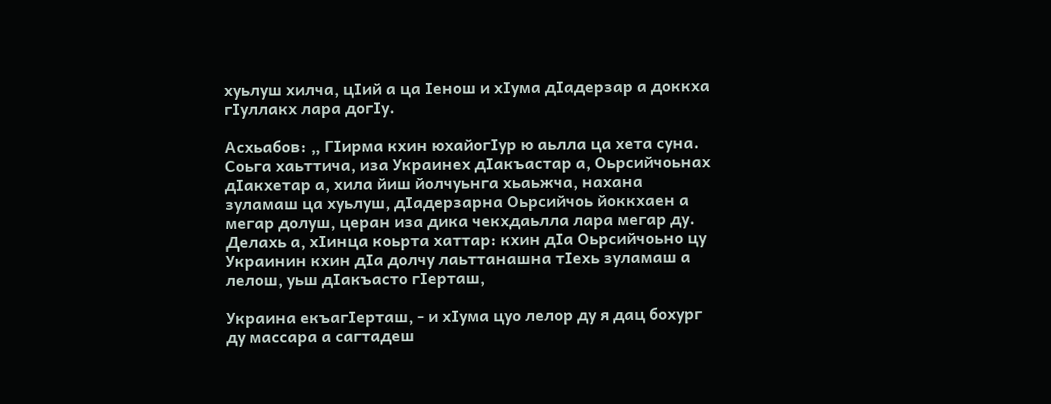хуьлуш хилча, цIий а ца Iенош и хIума дIадерзар а доккха гIуллакх лара догIу.

Асхьабов: „ ГIирма кхин юхайогIур ю аьлла ца хета суна. Соьга хаьттича, иза Украинех дIакъастар а, Оьрсийчоьнах дIакхетар а, хила йиш йолчуьнга хьаьжча, нахана зуламаш ца хуьлуш, дIадерзарна Оьрсийчоь йоккхаен а мегар долуш, церан иза дика чекхдаьлла лара мегар ду. Делахь а, хIинца коьрта хаттар: кхин дIа Оьрсийчоьно цу Украинин кхин дIа долчу лаьттанашна тIехь зуламаш а лелош, уьш дIакъасто гIерташ,

Украина екъагIерташ, - и хIума цуо лелор ду я дац бохург ду массара а сагтадеш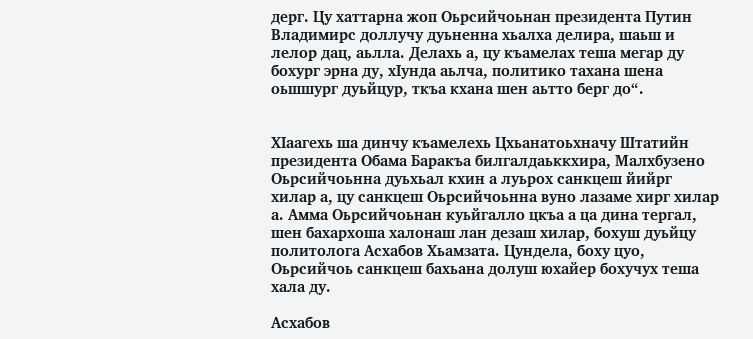дерг. Цу хаттарна жоп Оьрсийчоьнан президента Путин Владимирс доллучу дуьненна хьалха делира, шаьш и лелор дац, аьлла. Делахь а, цу къамелах теша мегар ду бохург эрна ду, хIунда аьлча, политико тахана шена оьшшург дуьйцур, ткъа кхана шен аьтто берг до“.


ХIаагехь ша динчу къамелехь Цхьанатоьхначу Штатийн президента Обама Баракъа билгалдаьккхира, Малхбузено Оьрсийчоьнна дуьхьал кхин а луьрох санкцеш йийрг хилар а, цу санкцеш Оьрсийчоьнна вуно лазаме хирг хилар а. Амма Оьрсийчоьнан куьйгалло цкъа а ца дина тергал, шен бахархоша халонаш лан дезаш хилар, бохуш дуьйцу политолога Асхабов Хьамзата. Цундела, боху цуо, Оьрсийчоь санкцеш бахьана долуш юхайер бохучух теша хала ду.

Асхабов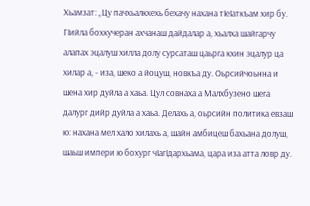Хьамзат: „Цу пачхьалкхехь бехачу нахана тIеIаткъам хир бу. ГIийла бохкучеран ахчанаш дайдалар а, хьалха шайгарчу алапах эцалуш хилла долу сурсаташ цаьрга кхин эцалур ца хилар а, - иза, шеко а йоцуш, новкъа ду. Оьрсийчоьнна и шена хир дуйла а хаьа. Цул совнаха а Малхбузено шега далург дийр дуйла а хаьа. Делахь а, оьрсийн политика евзаш ю: нахана мел хало хилахь а, шайн амбицеш бахьана долуш, шаьш импери ю бохург чIагIдархьама, цара иза атта ловр ду.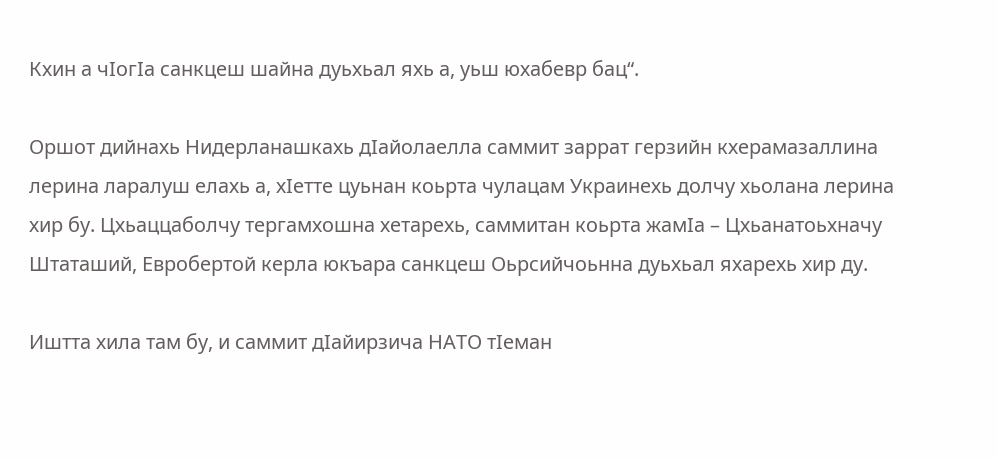Кхин а чIогIа санкцеш шайна дуьхьал яхь а, уьш юхабевр бац“.

Оршот дийнахь Нидерланашкахь дIайолаелла саммит заррат герзийн кхерамазаллина лерина ларалуш елахь а, хIетте цуьнан коьрта чулацам Украинехь долчу хьолана лерина хир бу. Цхьаццаболчу тергамхошна хетарехь, саммитан коьрта жамIа – Цхьанатоьхначу Штаташий, Евробертой керла юкъара санкцеш Оьрсийчоьнна дуьхьал яхарехь хир ду.

Иштта хила там бу, и саммит дIайирзича НАТО тIеман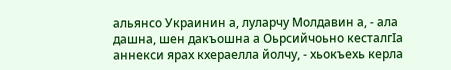альянсо Украинин а, луларчу Молдавин а, - ала дашна, шен дакъошна а Оьрсийчоьно кесталгIа аннекси ярах кхераелла йолчу, - хьокъехь керла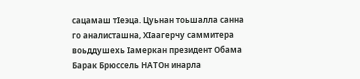сацамаш тIеэца. Цуьнан тоьшалла санна го аналисташна, ХIаагерчу саммитера воьддушехь Iамеркан президент Обама Барак Брюссель НАТОн инарла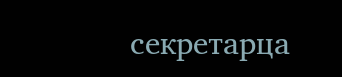секретарца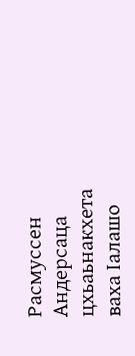Расмуссен Андерсаца цхьаьнакхета ваха Iалашо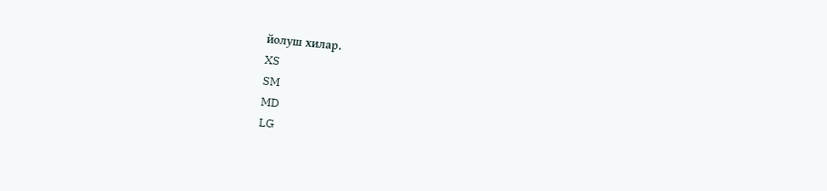йолуш хилар.
XS
SM
MD
LG